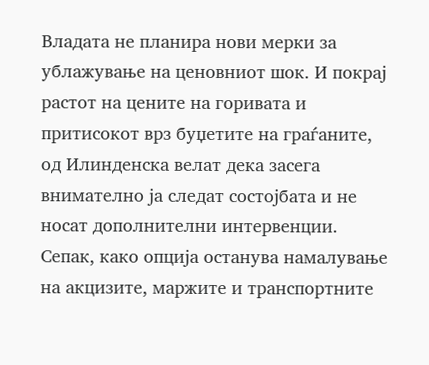Владата не планира нови мерки за ублажување на ценовниот шок. И покрај растот на цените на горивата и притисокот врз буџетите на граѓаните, од Илинденска велат дека засега внимателно ја следат состојбата и не носат дополнителни интервенции.
Сепак, како опција останува намалување на акцизите, маржите и транспортните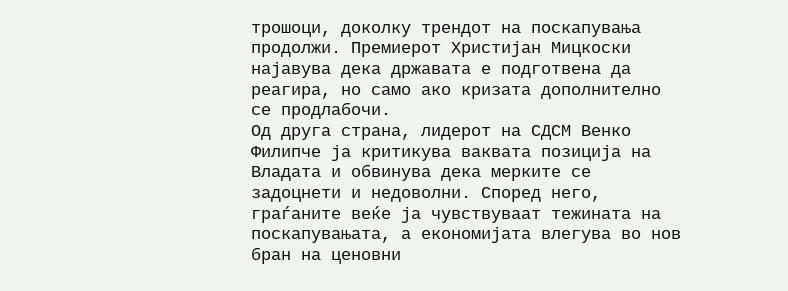трошоци, доколку трендот на поскапувања продолжи. Премиерот Христијан Мицкоски најавува дека државата е подготвена да реагира, но само ако кризата дополнително се продлабочи.
Од друга страна, лидерот на СДСМ Венко Филипче ја критикува ваквата позиција на Владата и обвинува дека мерките се задоцнети и недоволни. Според него, граѓаните веќе ја чувствуваат тежината на поскапувањата, а економијата влегува во нов бран на ценовни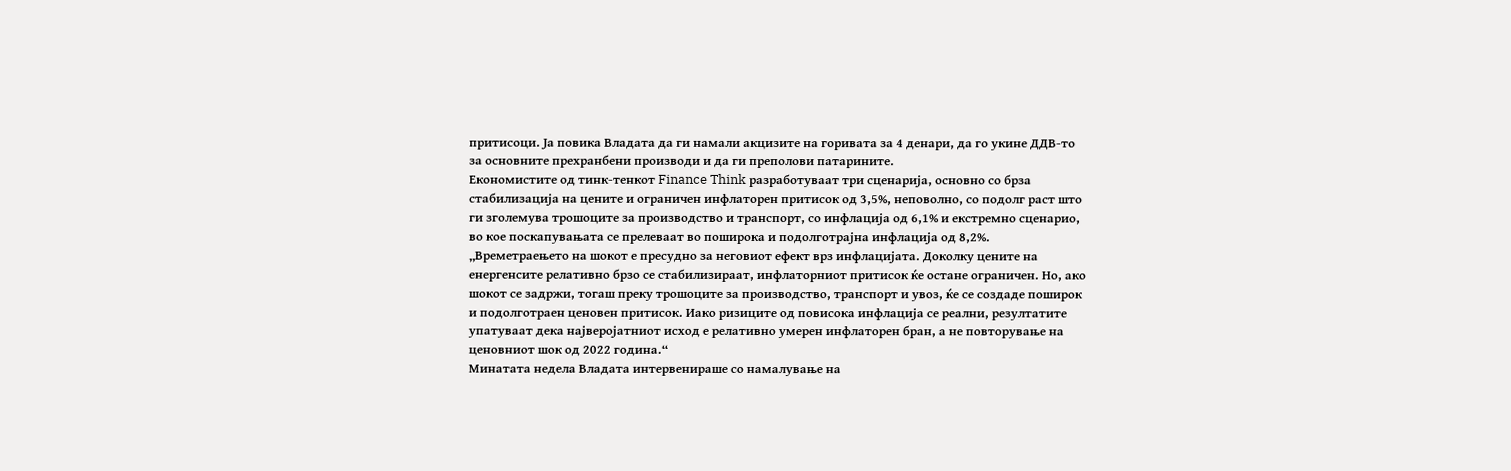притисоци. Ја повика Владата да ги намали акцизите на горивата за 4 денари, да го укине ДДВ-то за основните прехранбени производи и да ги преполови патарините.
Економистите од тинк-тенкот Finance Think разработуваат три сценарија, основно со брза стабилизација на цените и ограничен инфлаторен притисок од 3,5%, неповолно, со подолг раст што ги зголемува трошоците за производство и транспорт, со инфлација од 6,1% и екстремно сценарио, во кое поскапувањата се прелеваат во поширока и подолготрајна инфлација од 8,2%.
„Времетраењето на шокот е пресудно за неговиот ефект врз инфлацијата. Доколку цените на енергенсите релативно брзо се стабилизираат, инфлаторниот притисок ќе остане ограничен. Но, ако шокот се задржи, тогаш преку трошоците за производство, транспорт и увоз, ќе се создаде поширок и подолготраен ценовен притисок. Иако ризиците од повисока инфлација се реални, резултатите упатуваат дека најверојатниот исход е релативно умерен инфлаторен бран, а не повторување на ценовниот шок од 2022 година.“
Минатата недела Владата интервенираше со намалување на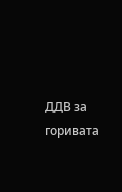ДДВ за горивата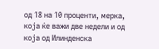од 18 на 10 проценти, мерка, која ќе важи две недели и од која од Илинденска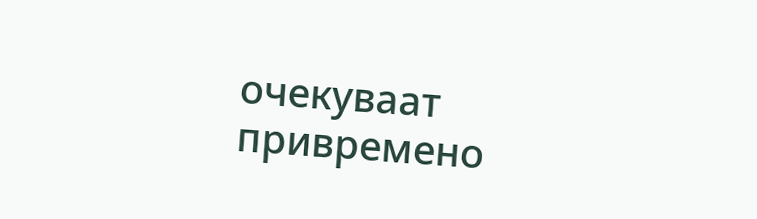очекуваат привремено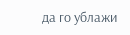да го ублажи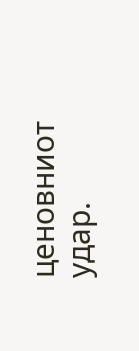ценовниот удар.